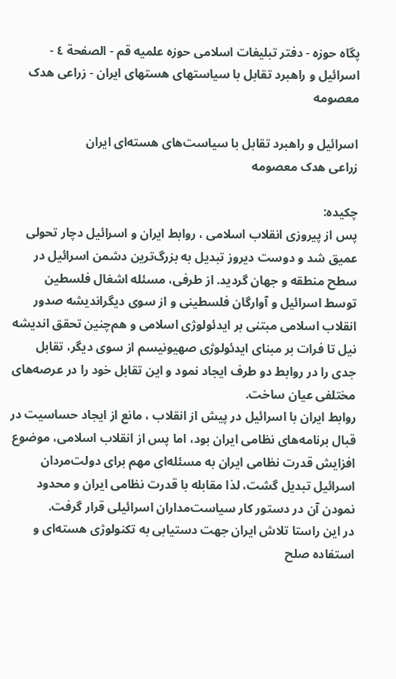پگاه حوزه - دفتر تبلیغات اسلامی حوزه علمیه قم - الصفحة ٤ - اسرائيل و راهبرد تقابل با سياستهاى هستهاى ايران - زراعی هدک معصومه

اسرائيل و راهبرد تقابل با سياست‌هاى هسته‌اى ايران
زراعی هدک معصومه

چكيده:
پس از پيروزى انقلاب اسلامى ، روابط ايران و اسرائيل دچار تحولى عميق شد و دوست ديروز تبديل به بزرگ‌ترين دشمن اسرائيل در سطح منطقه و جهان گرديد. از طرفى، مسئله اشغال فلسطين توسط اسرائيل و آوارگان فلسطينى و از سوى ديگرانديشه صدور انقلاب اسلامى مبتنى بر ايدئولوژى اسلامى و هم‌چنين تحقق انديشه نيل تا فرات بر مبناى ايدئولوژى صهيونيسم از سوى ديگر، تقابل جدى را در روابط دو طرف ايجاد نمود و اين تقابل خود را در عرصه‌هاى مختلفى عيان ساخت.
روابط ايران با اسرائيل در پيش از انقلاب ، مانع از ايجاد حساسيت در قبال برنامه‌هاى نظامى ايران بود، اما پس از انقلاب اسلامى، موضوع افزايش قدرت نظامى ايران به مسئله‌اى مهم براى دولت‌مردان اسرائيل تبديل گشت، لذا مقابله با قدرت نظامى ايران و محدود نمودن آن در دستور كار سياست‌مداران اسرائيلى قرار گرفت.
در اين راستا تلاش ايران جهت دستيابى به تكنولوژى هسته‌اى و استفاده صلح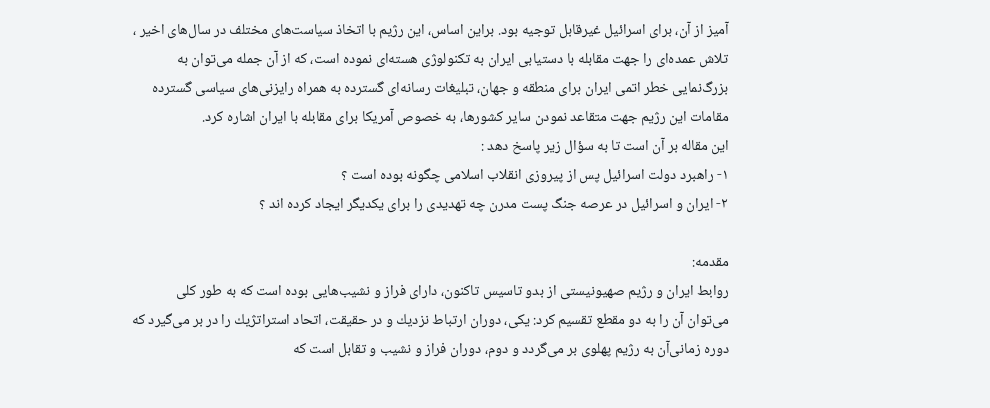آميز از آن، براى اسرائيل غيرقابل توجيه بود. براين اساس، اين رژيم با اتخاذ سياست‌هاى مختلف در سال‌هاى اخير ، تلاش عمده‌اى را جهت مقابله با دستيابى ايران به تكنولوژى هسته‌اى نموده است، كه از آن جمله مى‌توان به بزرگ‌نمايى خطر اتمى ايران براى منطقه و جهان، تبليغات رسانه‌اى گسترده به همراه رايزنى‌هاى سياسى گسترده مقامات اين رژيم جهت متقاعد نمودن ساير كشورها، به خصوص آمريكا براى مقابله با ايران اشاره كرد.
اين مقاله بر آن است تا به سؤال زير پاسخ دهد :
١- راهبرد دولت اسرائيل پس از پيروزى انقلاب اسلامى چگونه بوده است ؟
٢- ايران و اسرائيل در عرصه جنگ پست مدرن چه تهديدى را براى يكديگر ايجاد كرده اند ؟

مقدمه:
روابط ايران و رژيم صهيونيستى از بدو تاسيس تاكنون، داراى فراز و نشيب‌هايى بوده است كه به طور كلى مى‌توان آن را به دو مقطع تقسيم كرد: يكى، دوران ارتباط نزديك و در حقيقت، اتحاد استراتژيك را در بر مى‌گيرد كه دوره زمانى‌آن به رژيم پهلوى بر مى‌گردد و دوم، دوران فراز و نشيب و تقابل است كه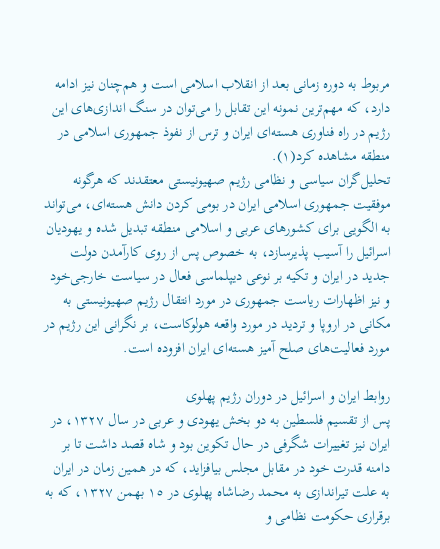مربوط به دوره زمانى بعد از انقلاب اسلامى است و هم‌چنان نيز ادامه دارد، كه مهم‌ترين نمونه اين تقابل را مى‌توان در سنگ اندازى‌هاى اين رژيم در راه فناورى هسته‌اى ايران و ترس از نفوذ جمهورى اسلامى در منطقه مشاهده كرد(١).
تحليل‌گران سياسى و نظامى رژيم صهيونيستى معتقدند كه هرگونه موفقيت جمهورى اسلامى ايران در بومى كردن دانش هسته‌اى، مى‌تواند به الگويى براى كشورهاى عربى و اسلامى منطقه تبديل شده و يهوديان اسرائيل را آسيب پذيرسازد، به خصوص پس از روى كارآمدن دولت جديد در ايران و تكيه بر نوعى ديپلماسى فعال در سياست خارجى‌خود و نيز اظهارات رياست جمهورى در مورد انتقال رژيم صهيونيستى به مكانى در اروپا و ترديد در مورد واقعه هولوكاست، بر نگرانى اين رژيم در مورد فعاليت‌هاى صلح آميز هسته‌اى ايران افزوده است.

روابط ايران و اسرائيل در دوران رژيم پهلوى
پس از تقسيم فلسطين به دو بخش يهودى و عربى در سال ١٣٢٧، در ايران نيز تغييرات شگرفى در حال تكوين بود و شاه قصد داشت تا بر دامنه قدرت خود در مقابل مجلس بيافزايد، كه در همين زمان در ايران به علت تيراندازى به محمد رضاشاه پهلوى در ١٥ بهمن ١٣٢٧، كه به برقرارى حكومت نظامى و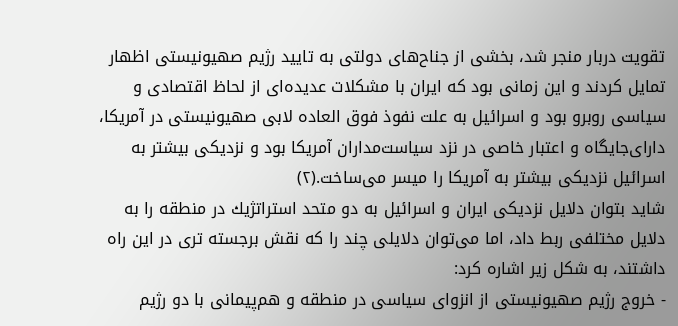تقويت دربار منجر شد، بخشى از جناح‌هاى دولتى به تاييد رژيم صهيونيستى اظهار تمايل كردند و اين زمانى بود كه ايران با مشكلات عديده‌اى از لحاظ اقتصادى و سياسى روبرو بود و اسرائيل به علت نفوذ فوق العاده لابى صهيونيستى در آمريكا، داراى‌جايگاه و اعتبار خاصى در نزد سياست‌مداران آمريكا بود و نزديكى بيشتر به اسرائيل نزديكى بيشتر به آمريكا را ميسر مى‌ساخت.(٢)
شايد بتوان دلايل نزديكى ايران و اسرائيل به دو متحد استراتژيك در منطقه را به دلايل مختلفى ربط داد، اما مى‌توان دلايلى چند را كه نقش برجسته ترى در اين راه داشتند، به شكل زير اشاره كرد:
- خروج رژيم صهيونيستى از انزواى سياسى در منطقه و هم‌پيمانى با دو رژيم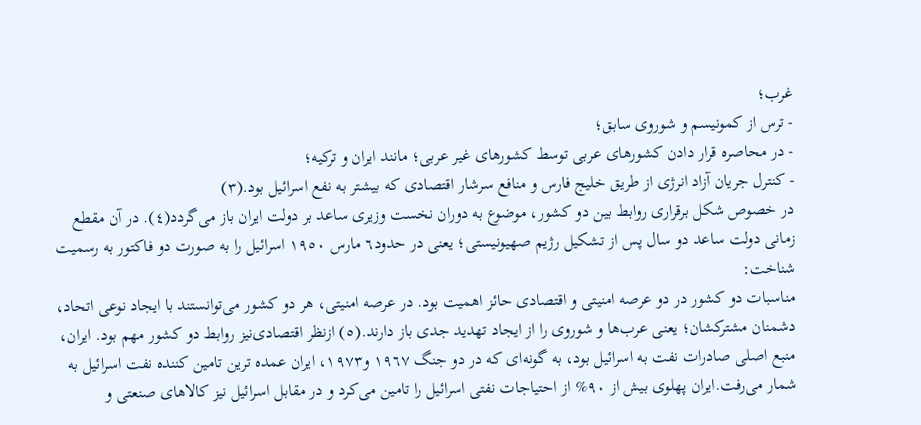غرب؛
- ترس از كمونيسم و شوروى سابق؛
- در محاصره قرار دادن كشورهاى عربى توسط كشورهاى غير عربى؛ مانند ايران و تركيه؛
- كنترل جريان آزاد انرژى از طريق خليج فارس و منافع سرشار اقتصادى كه بيشتر به نفع اسرائيل بود.(٣)
در خصوص شكل برقرارى روابط بين دو كشور، موضوع به دوران نخست وزيرى ساعد بر دولت ايران باز مى‌گردد(٤). در آن مقطع زمانى دولت ساعد دو سال پس از تشكيل رژيم صهيونيستى؛ يعنى در حدود٦ مارس ١٩٥٠ اسرائيل را به صورت دو فاكتور به رسميت شناخت:
مناسبات دو كشور در دو عرصه امنيتى و اقتصادى حائز اهميت بود. در عرصه امنيتى، هر دو كشور مى‌توانستند با ايجاد نوعى اتحاد، دشمنان مشتركشان؛ يعنى عرب‌ها و شوروى را از ايجاد تهديد جدى باز دارند.(٥) ازنظر اقتصادى‌نيز روابط دو كشور مهم بود. ايران، منبع اصلى صادرات نفت به اسرائيل بود، به گونه‌اى كه در دو جنگ ١٩٦٧ و١٩٧٣، ايران عمده ترين تامين كننده نفت اسرائيل به شمار مى‌رفت.ايران پهلوى بيش از ٩٠% از احتياجات نفتى اسرائيل را تامين مى‌كرد و در مقابل اسرائيل نيز كالاهاى صنعتى و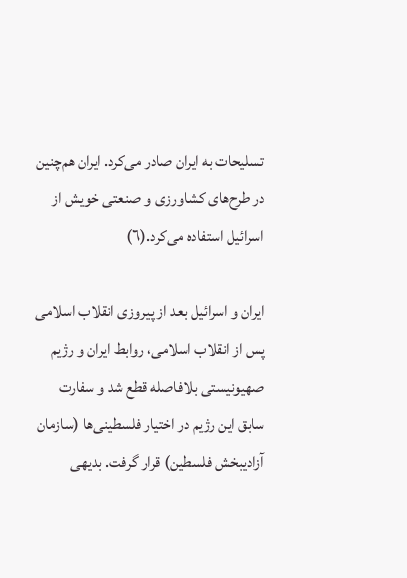تسليحات به ايران صادر مى‌كرد. ايران هم‌چنين در طرح‌هاى كشاورزى و صنعتى خويش از اسرائيل استفاده مى‌كرد.(٦)

ايران و اسرائيل بعد از پيروزى انقلاب اسلامى
پس از انقلاب اسلامى، روابط ايران و رژيم صهيونيستى بلافاصله قطع شد و سفارت سابق اين رژيم در اختيار فلسطينى‌ها (سازمان آزاديبخش فلسطين) قرار گرفت. بديهى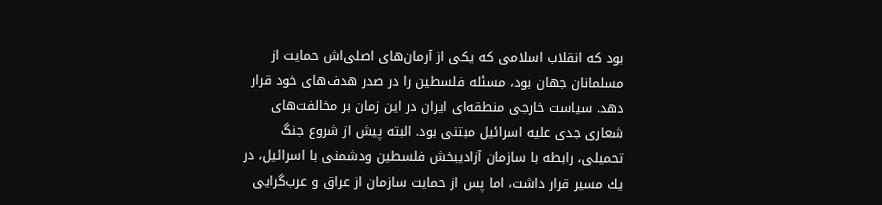بود كه انقلاب اسلامى كه يكى از آرمان‌هاى اصلى‌اش حمايت از مسلمانان جهان بود، مسئله فلسطين را در صدر هدف‌هاى خود قرار دهد. سياست خارجى منطقه‌اى ايران در اين زمان بر مخالفت‌هاى شعارى جدى عليه اسرائيل مبتنى بود. البته پيش از شروع جنگ تحميلى، رابطه با سازمان آزاديبخش فلسطين ودشمنى با اسرائيل، در يك مسير قرار داشت، اما پس از حمايت سازمان از عراق و عرب‌گرايى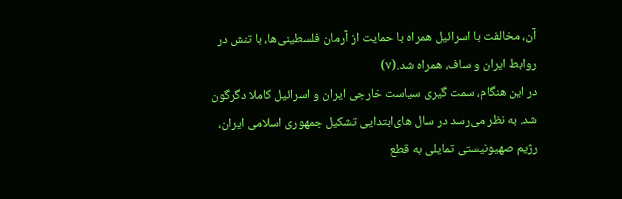آن، مخالفت با اسرائيل همراه با حمايت از آرمان فلسطينى‌ها، با تنش در روابط ايران و ساف، همراه شد.(٧)
در اين هنگام، سمت گيرى سياست خارجى ايران و اسرائيل كاملا دگرگون شد. به نظر مى‌رسد در سال هاى‌ابتدايى تشكيل جمهورى اسلامى ايران، رژيم صهيونيستى تمايلى به قطع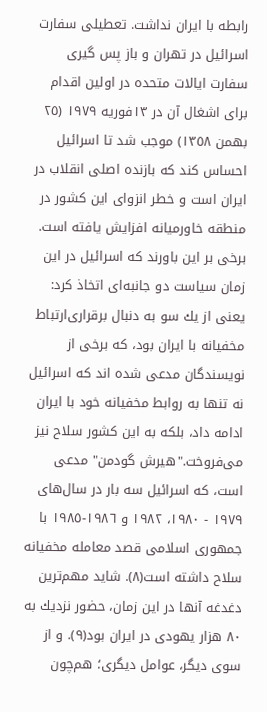رابطه با ايران نداشت. تعطيلى سفارت اسرائيل در تهران و باز پس گيرى سفارت ايالات متحده در اولين اقدام براى اشغال آن در ١٣فوريه ١٩٧٩ (٢٥ بهمن ١٣٥٨) موجب شد تا اسرائيل احساس كند كه بازنده اصلى انقلاب در ايران است و خطر انزواى اين كشور در منطقه خاورميانه افزايش يافته است.
برخى بر اين باورند كه اسرائيل در اين زمان سياست دو جانبه‌اى اتخاذ كرد: يعنى از يك سو به دنبال برقرارى‌ارتباط مخفيانه با ايران بود، كه برخى از نويسندگان مدعى شده اند كه اسرائيل نه تنها به روابط مخفيانه خود با ايران ادامه داد، بلكه به اين كشور سلاح نيز مى‌فروخت."هيرش گودمن" مدعى است، كه اسرائيل سه بار در سال‌هاى ١٩٧٩ - ١٩٨٠، ١٩٨٢ و ١٩٨٦-١٩٨٥ با جمهورى اسلامى قصد معامله مخفيانه سلاح داشته است(٨). شايد مهم‌ترين دغدغه آنها در اين زمان، حضور نزديك به ٨٠ هزار يهودى در ايران بود(٩). و از سوى ديگر، عوامل ديگرى؛ هم‌چون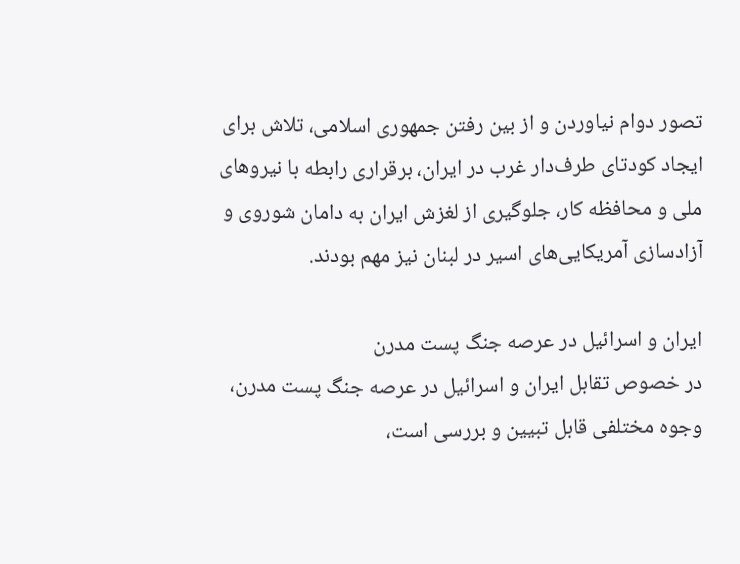تصور دوام نياوردن و از بين رفتن جمهورى اسلامى، تلاش براى ايجاد كودتاى طرف‌دار غرب در ايران، برقرارى رابطه با نيروهاى ملى و محافظه كار، جلوگيرى از لغزش ايران به دامان شوروى و آزادسازى آمريكايى‌هاى اسير در لبنان نيز مهم بودند.

ايران و اسرائيل در عرصه جنگ پست مدرن
در خصوص تقابل ايران و اسرائيل در عرصه جنگ پست مدرن، وجوه مختلفى قابل تبيين و بررسى است،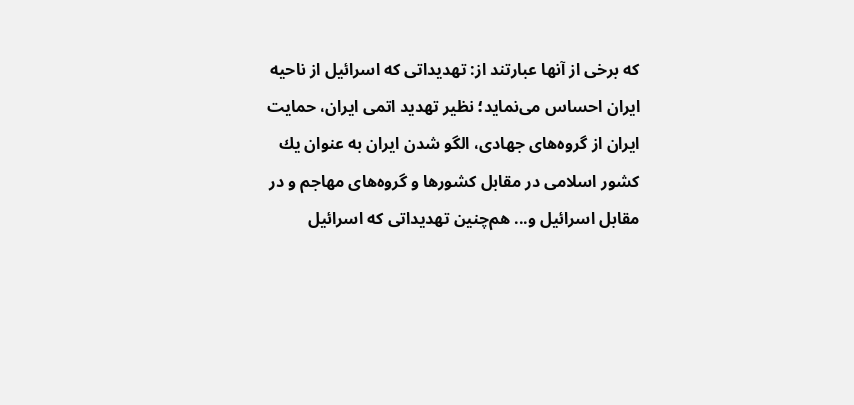كه برخى از آنها عبارتند از: تهديداتى كه اسرائيل از ناحيه ايران احساس مى‌نمايد؛ نظير تهديد اتمى ايران، حمايت ايران از گروه‌هاى جهادى، الگو شدن ايران به عنوان يك كشور اسلامى در مقابل كشورها و گروه‌هاى مهاجم و در مقابل اسرائيل و... هم‌چنين تهديداتى كه اسرائيل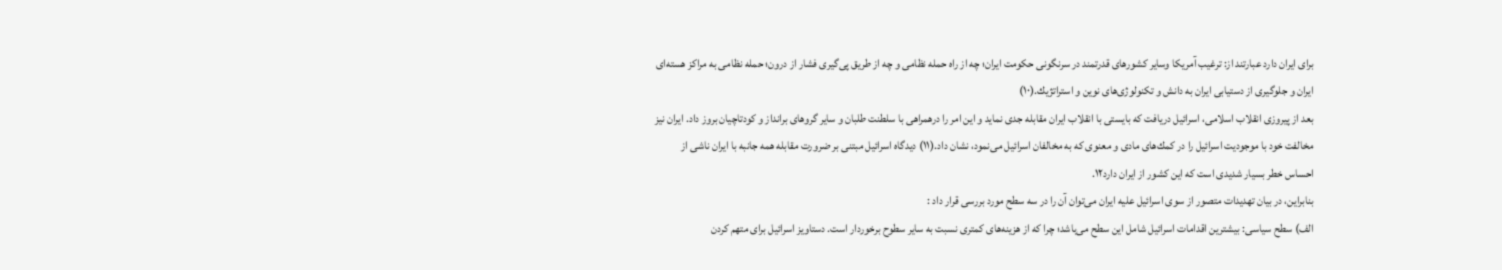براى ايران دارد عبارتند از: ترغيب آمريكا وساير كشورهاى قدرتمند در سرنگونى حكومت ايران؛ چه از راه حمله نظامى و چه از طريق پى‌گيرى فشار از درون؛ حمله نظامى به مراكز هسته‌اى ايران و جلوگيرى از دستيابى ايران به دانش و تكنولوژى‌هاى نوين و استراتژيك.(١٠)
بعد از پيروزى انقلاب اسلامى، اسرائيل دريافت كه بايستى با انقلاب ايران مقابله جدى نمايد و اين امر را درهمراهى با سلطنت طلبان و ساير گروهاى برانداز و كودتاچيان بروز داد. ايران نيز مخالفت خود با موجوديت اسرائيل را در كمك‌هاى مادى و معنوى كه به مخالفان اسرائيل مى‌نمود، نشان داد.(١١) ديدگاه اسرائيل مبتنى بر ضرورت مقابله همه جانبه با ايران ناشى از احساس خطر بسيار شديدى است كه اين كشور از ايران دارد١٢.
بنابراين، در بيان تهديدات متصور از سوى اسرائيل عليه ايران مى‌توان آن را در سه سطح مورد بررسى قرار داد :
الف) سطح سياسى: بيشترين اقدامات اسرائيل شامل اين سطح مى‌باشد؛ چرا كه از هزينه‌هاى كمترى نسبت به ساير سطوح برخوردار است. دستاويز اسرائيل براى متهم كردن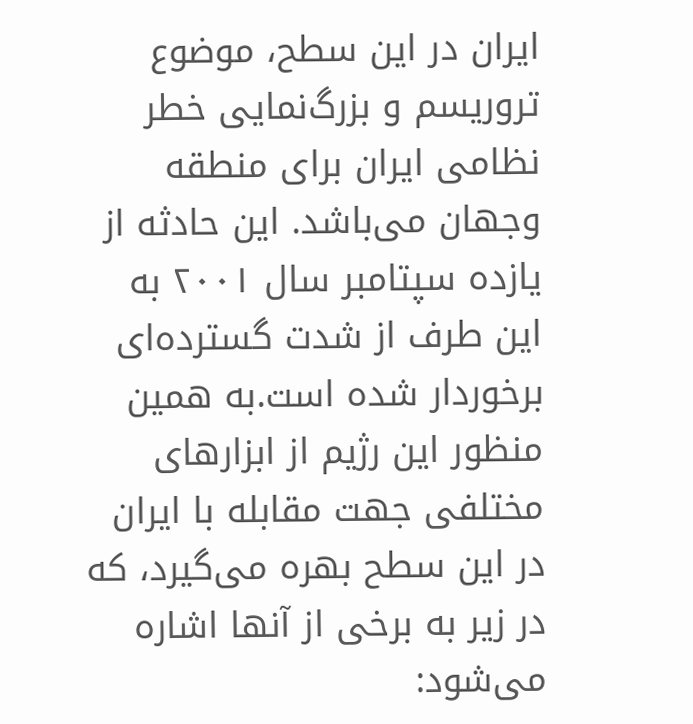ايران در اين سطح، موضوع تروريسم و بزرگ‌نمايى خطر نظامى ايران براى منطقه وجهان مى‌باشد. اين حادثه از يازده سپتامبر سال ٢٠٠١ به اين طرف از شدت گسترده‌اى برخوردار شده است.به همين منظور اين رژيم از ابزارهاى مختلفى جهت مقابله با ايران در اين سطح بهره مى‌گيرد، كه در زير به برخى از آنها اشاره مى‌شود: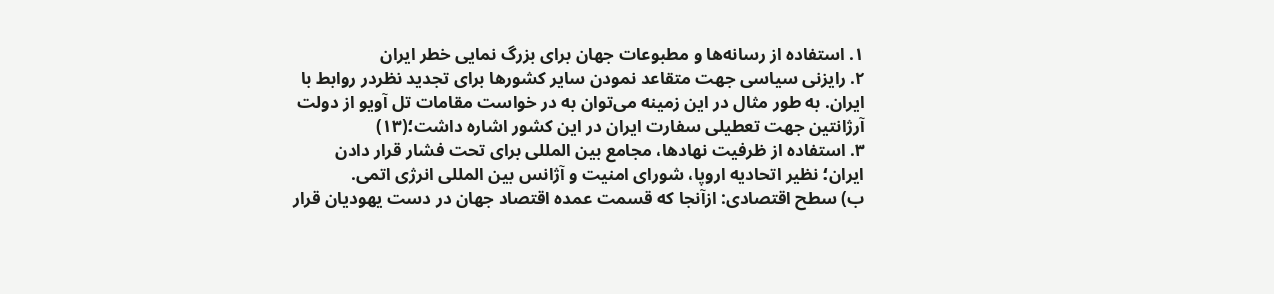١. استفاده از رسانه‌ها و مطبوعات جهان براى بزرگ نمايى خطر ايران
٢. رايزنى سياسى جهت متقاعد نمودن ساير كشورها براى تجديد نظردر روابط با ايران. به طور مثال در اين زمينه مى‌توان به در خواست مقامات تل آويو از دولت آرژانتين جهت تعطيلى سفارت ايران در اين كشور اشاره داشت؛(١٣)
٣. استفاده از ظرفيت نهادها، مجامع بين المللى براى تحت فشار قرار دادن ايران؛ نظير اتحاديه اروپا، شوراى امنيت و آژانس بين المللى انرژى اتمى.
ب) سطح اقتصادى: ازآنجا كه قسمت عمده اقتصاد جهان در دست يهوديان قرار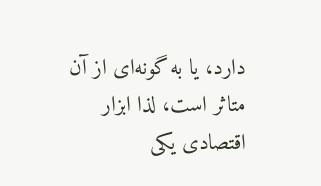دارد، يا به گونه‌اى از آن متاثر است، لذا ابزار اقتصادى يكى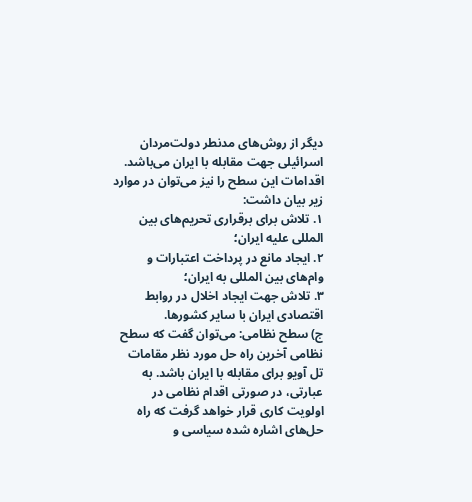ديگر از روش‌هاى مدنطر دولت‌مردان اسرائيلى جهت مقابله با ايران مى‌باشد. اقدامات اين سطح را نيز مى‌توان در موارد زير بيان داشت:
١. تلاش براى برقرارى تحريم‌هاى بين المللى عليه ايران؛
٢. ايجاد مانع در پرداخت اعتبارات و وام‌هاى بين المللى به ايران؛
٣. تلاش جهت ايجاد اخلال در روابط اقتصادى ايران با ساير كشورها.
ج) سطح نظامى: مى‌توان گفت كه سطح نظامى آخرين راه حل مورد نظر مقامات تل آويو براى مقابله با ايران باشد. به عبارتى، در صورتى اقدام نظامى در اولويت كارى قرار خواهد گرفت كه راه حل‌هاى اشاره شده سياسى و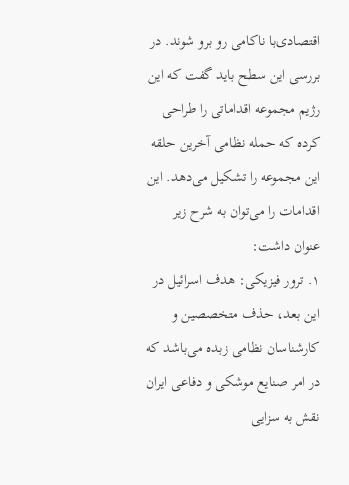اقتصادى‌با ناكامى رو برو شوند. در بررسى اين سطح بايد گفت كه اين رژيم مجموعه اقداماتى را طراحى كرده كه حمله نظامى آخرين حلقه اين مجموعه را تشكيل مى‌دهد. اين اقدامات را مى‌توان به شرح زير عنوان داشت:
١. ترور فيزيكى: هدف اسرائيل در اين بعد، حذف متخصصين و كارشناسان نظامى زبده مى‌باشد كه در امر صنايع موشكى و دفاعى ايران نقش به سزايى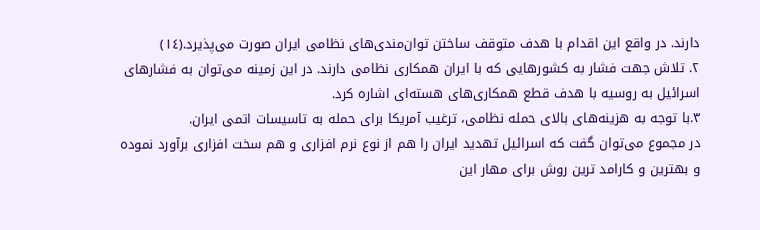دارند. در واقع اين اقدام با هدف متوقف ساختن توان‌مندى‌هاى نظامى ايران صورت مى‌پذيرد.(١٤)
٢. تلاش جهت فشار به كشورهايى كه با ايران همكارى نظامى دارند. در اين زمينه مى‌توان به فشارهاى اسرائيل به روسيه با هدف قطع همكارى‌هاى هسته‌اى اشاره كرد.
٣.با توجه به هزينه‌هاى بالاى حمله نظامى، ترغيب آمريكا براى حمله به تاسيسات اتمى ايران.
در مجموع مى‌توان گفت كه اسرائيل تهديد ايران را هم از نوع نرم افزارى و هم سخت افزارى برآورد نموده و بهترين و كارامد ترين روش براى مهار اين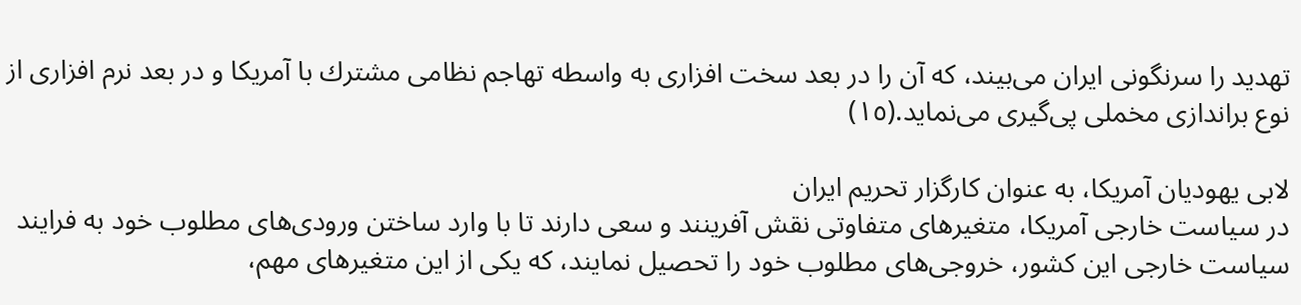تهديد را سرنگونى ايران مى‌بيند، كه آن را در بعد سخت افزارى به واسطه تهاجم نظامى مشترك با آمريكا و در بعد نرم افزارى از نوع براندازى مخملى پى‌گيرى مى‌نمايد.(١٥)

لابى يهوديان آمريكا، به عنوان كارگزار تحريم ايران
در سياست خارجى آمريكا، متغيرهاى متفاوتى نقش آفرينند و سعى دارند تا با وارد ساختن ورودى‌هاى مطلوب خود به فرايند سياست خارجى اين كشور، خروجى‌هاى مطلوب خود را تحصيل نمايند، كه يكى از اين متغيرهاى مهم،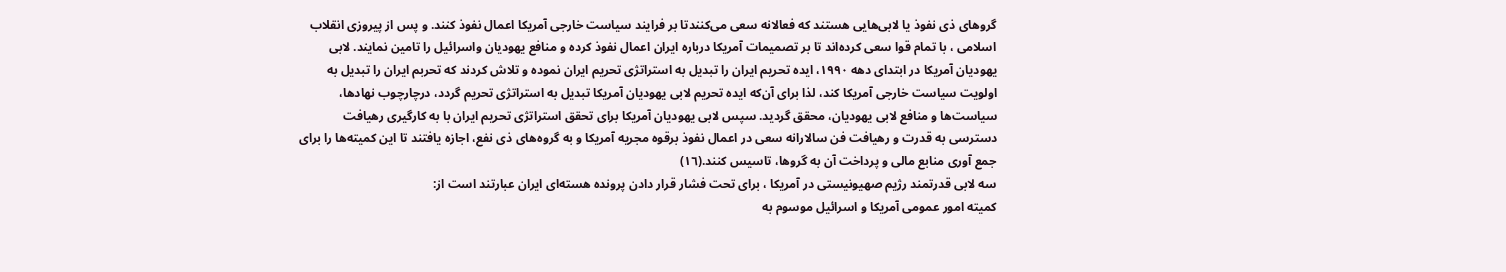گروهاى ذى نفوذ يا لابى‌هايى هستند كه فعالانه سعى مى‌كنندتا بر فرايند سياست خارجى آمريكا اعمال نفوذ كنند. و پس از پيروزى انقلاب اسلامى ، با تمام قوا سعى كرده‌اند تا بر تصميمات آمريكا درباره ايران اعمال نفوذ كرده و منافع يهوديان واسرائيل را تامين نمايند. لابى يهوديان آمريكا در ابتداى دهه ١٩٩٠، ايده تحريم ايران را تبديل به استراتژى تحريم ايران نموده و تلاش كردند كه تحربم ايران را تبديل به اولويت سياست خارجى آمريكا كند، لذا براى آن‌كه ايده تحريم لابى يهوديان آمريكا تبديل به استراتژى تحريم گردد، درچارچوب نهادها، سياست‌ها و منافع لابى يهوديان، محقق گرديد. سپس لابى يهوديان آمريكا براى تحقق استراتژى تحريم ايران با به كارگيرى رهيافت دسترسى به قدرت و رهيافت فن سالارانه سعى در اعمال نفوذ برقوه مجريه آمريكا و به گروه‌هاى ذى نفع، اجازه يافتند تا اين كميته‌ها را براى جمع آورى منابع مالى و پرداخت آن به گروها، تاسيس كنند.(١٦)
سه لابى قدرتمند رژيم صهيونيستى در آمريكا ، براى تحت فشار قرار دادن پرونده هسته‌اى ايران عبارتند است از:
كميته امور عمومى آمريكا و اسرائيل موسوم به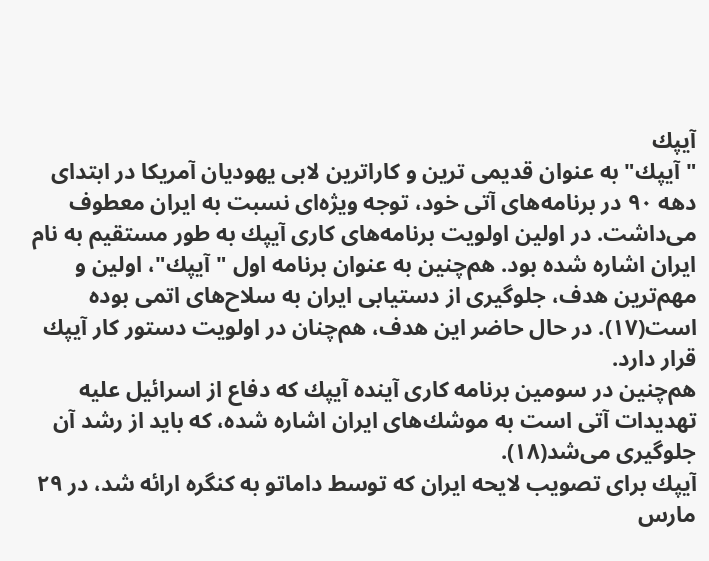آيپك
"آيپك" به عنوان قديمى ترين و كاراترين لابى يهوديان آمريكا در ابتداى دهه ٩٠ در برنامه‌هاى آتى خود، توجه ويژه‌اى نسبت به ايران معطوف مى‌داشت. در اولين اولويت برنامه‌هاى كارى آيپك به طور مستقيم به نام ايران اشاره شده بود. هم‌چنين به عنوان برنامه اول "آيپك"، اولين و مهم‌ترين هدف، جلوگيرى از دستيابى ايران به سلاح‌هاى اتمى بوده است(١٧). در حال حاضر اين هدف، هم‌چنان در اولويت دستور كار آيپك قرار دارد.
هم‌چنين در سومين برنامه كارى آينده آيپك كه دفاع از اسرائيل عليه تهديدات آتى است به موشك‌هاى ايران اشاره شده، كه بايد از رشد آن جلوگيرى مى‌شد(١٨).
آيپك براى تصويب لايحه ايران كه توسط داماتو به كنگره ارائه شد، در ٢٩ مارس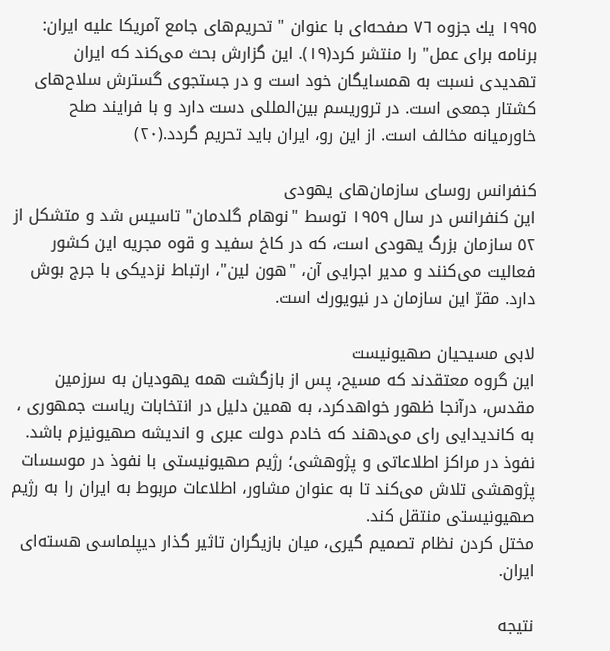١٩٩٥ يك جزوه ٧٦ صفحه‌اى با عنوان " تحريم‌هاى جامع آمريكا عليه ايران: برنامه براى عمل" را منتشر كرد(١٩). اين گزارش بحث مى‌كند كه ايران تهديدى نسبت به همسايگان خود است و در جستجوى گسترش سلاح‌هاى كشتار جمعى است. در تروريسم بين‌المللى دست دارد و با فرايند صلح خاورميانه مخالف است. از اين رو، ايران بايد تحريم گردد.(٢٠)

كنفرانس روساى سازمان‌هاى يهودى
اين كنفرانس در سال ١٩٥٩ توسط "نوهام گلدمان" تاسيس شد و متشكل از ٥٢ سازمان بزرگ يهودى است، كه در كاخ سفيد و قوه مجريه اين كشور فعاليت مى‌كنند و مدير اجرايى آن، "هون لين"، ارتباط نزديكى با جرج بوش دارد. مقرّ اين سازمان در نيويورك است.

لابى مسيحيان صهيونيست
اين گروه معتقدند كه مسيح، پس از بازگشت همه يهوديان به سرزمين مقدس، درآنجا ظهور خواهدكرد، به همين دليل در انتخابات رياست جمهورى ، به كانديدايى راى مى‌دهند كه خادم دولت عبرى و انديشه صهيونيزم باشد.
نفوذ در مراكز اطلاعاتى و پژوهشى؛ رژيم صهيونيستى با نفوذ در موسسات پژوهشى تلاش مى‌كند تا به عنوان مشاور، اطلاعات مربوط به ايران را به رژيم صهيونيستى منتقل كند.
مختل كردن نظام تصميم گيرى، ميان بازيگران تاثير گذار ديپلماسى هسته‌اى ايران.

نتيجه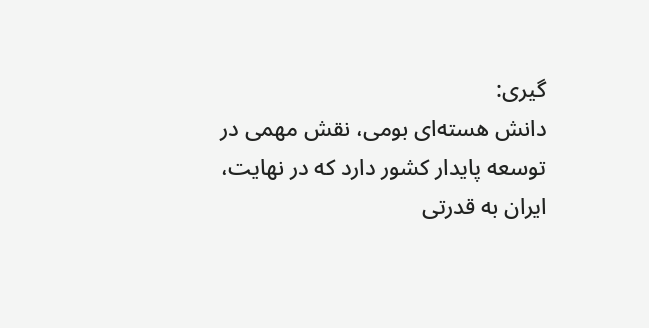گيرى:
دانش هسته‌اى بومى، نقش مهمى در توسعه پايدار كشور دارد كه در نهايت، ايران به قدرتى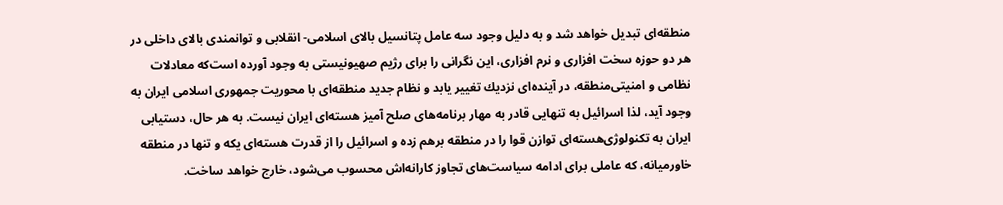منطقه‌اى تبديل خواهد شد و به دليل وجود سه عامل پتانسيل بالاى اسلامى- انقلابى و توانمندى بالاى داخلى در هر دو حوزه سخت افزارى و نرم افزارى، اين نگرانى را براى رژيم صهيونيستى به وجود آورده است‌كه معادلات نظامى و امنيتى‌منطقه، در آينده‌اى نزديك تغيير يابد و نظام جديد منطقه‌اى با محوريت جمهورى اسلامى ايران به وجود آيد، لذا اسرائيل به تنهايى قادر به مهار برنامه‌هاى صلح آميز هسته‌اى ايران نيست. به هر حال، دستيابى ايران به تكنولوژى‌هسته‌اى توازن قوا را در منطقه برهم زده و اسرائيل را از قدرت هسته‌اى يكه و تنها در منطقه خاورميانه، كه عاملى براى ادامه سياست‌هاى تجاوز كارانه‌اش محسوب مى‌شود، خارج خواهد ساخت.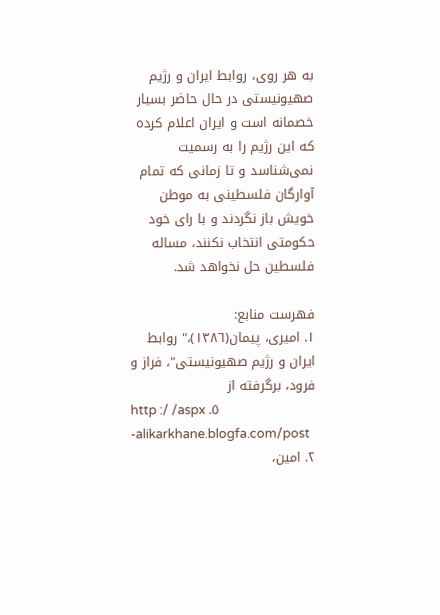به هر روى، روابط ايران و رژيم صهيونيستى در حال حاضر بسيار خصمانه است و ايران اعلام كرده كه اين رژيم را به رسميت نمى‌شناسد و تا زمانى كه تمام آوارگان فلسطينى به موطن خويش باز نگردند و با راى خود حكومتى انتخاب نكنند، مساله فلسطين حل نخواهد شد.

فهرست منابع:
١. اميرى، پيمان(١٣٨٦)،" روابط ايران و رژيم صهيونيستى"، فراز و فرود، برگرفته از
http :/ /aspx .٥ -alikarkhane.blogfa.com/post
٢. امين،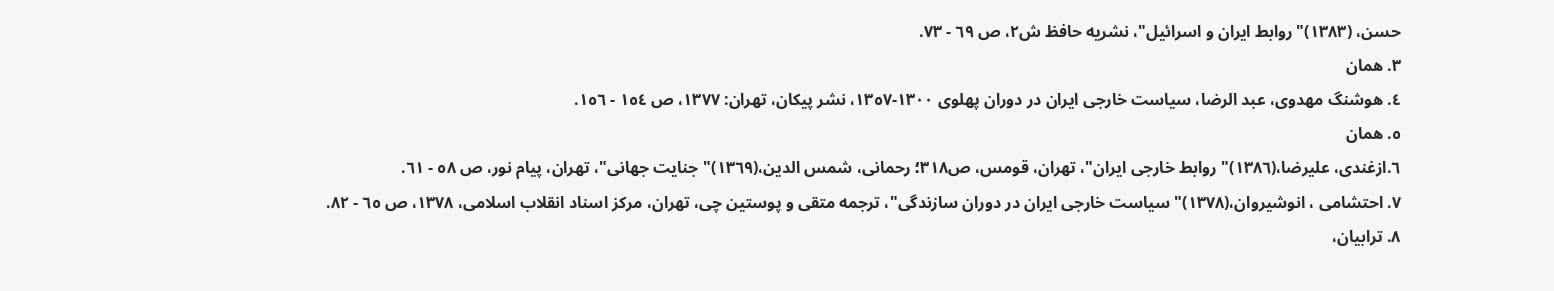حسن، (١٣٨٣)"روابط ايران و اسرائيل"، نشريه حافظ ش٢، ص ٦٩ - ٧٣.
٣. همان
٤. هوشنگ مهدوى، عبد الرضا، سياست خارجى ايران در دوران پهلوى ١٣٠٠-١٣٥٧، نشر پيكان، تهران: ١٣٧٧، ص ١٥٤ - ١٥٦.
٥. همان
٦.ازغندى، عليرضا،(١٣٨٦)" روابط خارجى ايران"، تهران، قومس، ص٣١٨؛ رحمانى، شمس الدين،(١٣٦٩)" جنايت جهانى"، تهران، پيام نور، ص ٥٨ - ٦١.
٧. احتشامى ، انوشيروان،(١٣٧٨)" سياست خارجى ايران در دوران سازندگى"، ترجمه متقى و پوستين چى، تهران، مركز اسناد انقلاب اسلامى، ١٣٧٨، ص ٦٥ - ٨٢.
٨. ترابيان،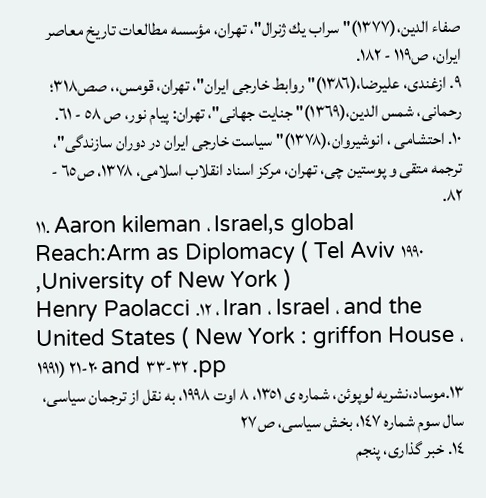صفاء الدين،(١٣٧٧)" سراب يك ژنرال"، تهران، مؤسسه مطالعات تاريخ معاصر ايران، ص١١٩ - ١٨٢.
٩. ازغندى، عليرضا،(١٣٨٦)" روابط خارجى ايران"، تهران، قومس،، صص٣١٨؛ رحمانى، شمس الدين،(١٣٦٩)" جنايت جهانى"، تهران: پيام نور، ص ٥٨ - ٦١.
١٠. احتشامى ، انوشيروان،(١٣٧٨)" سياست خارجى ايران در دوران سازندگى"، ترجمه متقى و پوستين چى، تهران، مركز اسناد انقلاب اسلامى، ١٣٧٨، ص٦٥ - ٨٢.
١١. Aaron kileman ، Israel,s global Reach:Arm as Diplomacy ( Tel Aviv ١٩٩٠ ,University of New York )
Henry Paolacci .١٢ ، Iran ، Israel ، and the United States ( New York : griffon House ، ١٩٩١) ٢٠-٢١ and ٣٢-٣٣ .pp
١٣.موساد،نشريه لوپوئن، شماره ى ١٣٥١، ٨ اوت ١٩٩٨، به نقل از ترجمان سياسى، سال سوم شماره ١٤٧، بخش سياسى، ص٢٧
١٤. خبر گذارى، پنجم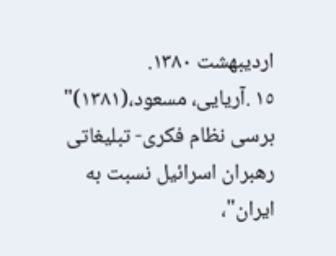ارديبهشت ١٣٨٠.
١٥ .آريايى، مسعود،(١٣٨١)" برسى نظام فكرى- تبليغاتى رهبران اسرائيل نسبت به ايران"،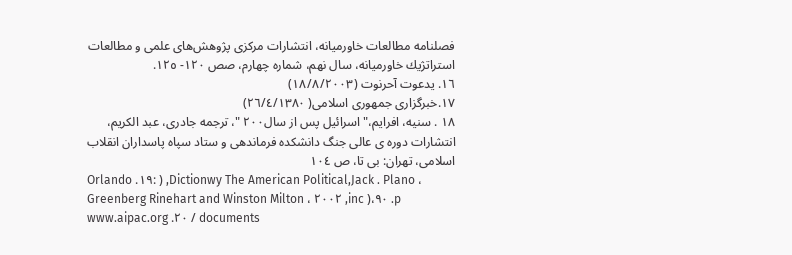فصلنامه مطالعات خاورميانه، انتشارات مركزى پژوهش‌هاى علمى و مطالعات استراتژيك خاورميانه، سال نهم، شماره چهارم، صص ١٢٠- ١٢٥.
١٦. يدعوت آحرنوت (١٨/٨/٢٠٠٣)
١٧.خبرگزارى جمهورى اسلامى( ٢٦/٤/١٣٨٠)
١٨ . سنيه، افرايم،" اسرائيل پس از سال٢٠٠ "، ترجمه جادرى، عبد الكريم، انتشارات دوره ى عالى جنگ دانشكده فرماندهى و ستاد سپاه پاسداران انقلاب اسلامى، تهران: بى تا، ص ١٠٤
Orlando .١٩: ) ,Dictionwy The American Political,Jack . Plano ، Greenberg Rinehart and Winston Milton ، ٢٠٠٢ ,inc )،٩٠ .p
www.aipac.org .٢٠ / documents